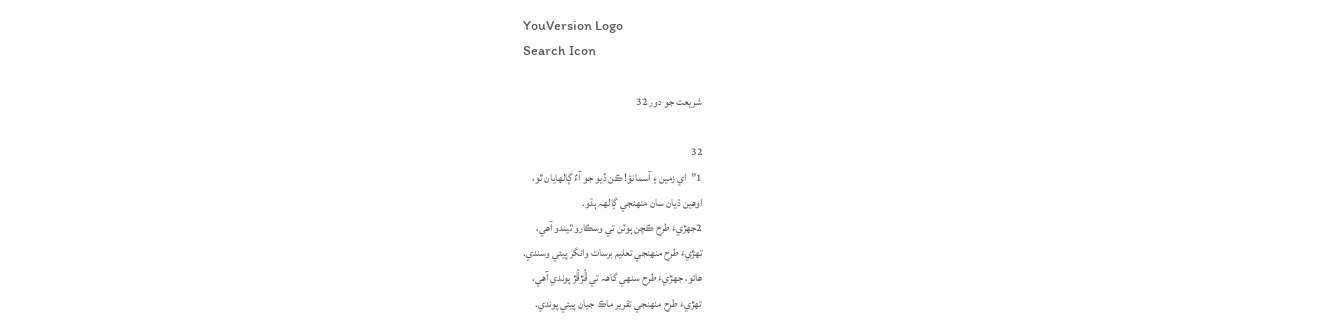YouVersion Logo
Search Icon

شريعت جو دور 32

32
1”اي زمين ۽ آسمانؤ! ڪن ڏيو جو آءٌ ڳالهايان ٿو،
اوهين ڌيان سان منهنجي ڳالهہ ٻڌو.
2جهڙيءَ طرح ڪچن ٻوٽن تي وسڪارو ٿيندو آهي،
تهڙيءَ طرح منهنجي تعليم برسات وانگر پيئي وسندي.
هائو، جهڙيءَ طرح سنهي گاهہ تي ڦُڙڦُڙ پوندي آهي،
تهڙيءَ طرح منهنجي تقرير ماڪ جيان پيئي پوندي.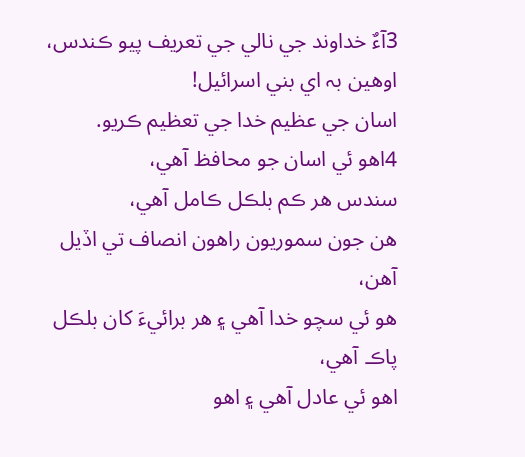3آءٌ خداوند جي نالي جي تعريف پيو ڪندس،
اوهين بہ اي بني اسرائيل!
اسان جي عظيم خدا جي تعظيم ڪريو.
4اهو ئي اسان جو محافظ آهي،
سندس هر ڪم بلڪل ڪامل آهي،
هن جون سموريون راهون انصاف تي اڏيل آهن،
هو ئي سچو خدا آهي ۽ هر برائيءَ کان بلڪل پاڪ آهي،
اهو ئي عادل آهي ۽ اهو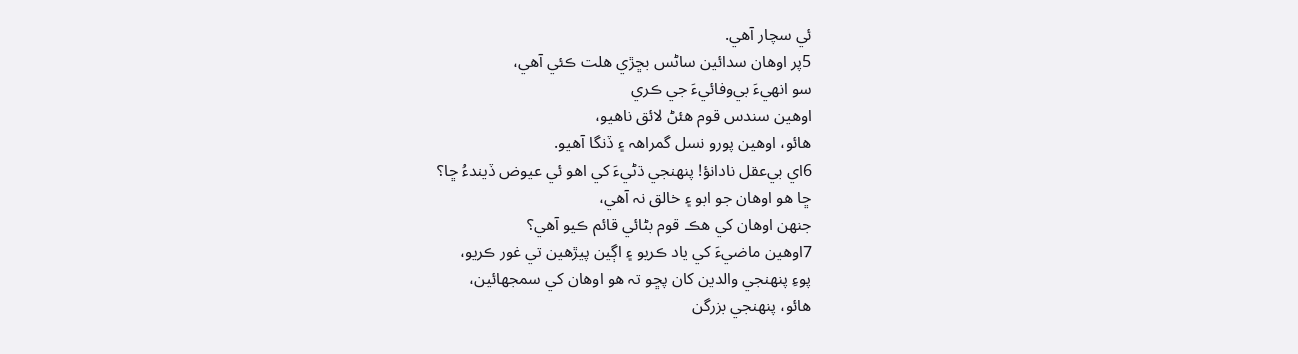ئي سچار آهي.
5پر اوهان سدائين ساڻس بڇڙي هلت ڪئي آهي،
سو انهيءَ بي‌وفائيءَ جي ڪري
اوهين سندس قوم هئڻ لائق ناهيو،
هائو، اوهين پورو نسل گمراهہ ۽ ڏنگا آهيو.
6اي بي‌عقل نادانؤ! پنهنجي ڌڻيءَ کي اهو ئي عيوض ڏيندءُ ڇا؟
ڇا هو اوهان جو ابو ۽ خالق نہ آهي،
جنهن اوهان کي هڪ قوم بڻائي قائم ڪيو آهي؟
7اوهين ماضيءَ کي ياد ڪريو ۽ اڳين پيڙهين تي غور ڪريو،
پوءِ پنهنجي والدين کان پڇو تہ هو اوهان کي سمجھائين،
هائو، پنهنجي بزرگن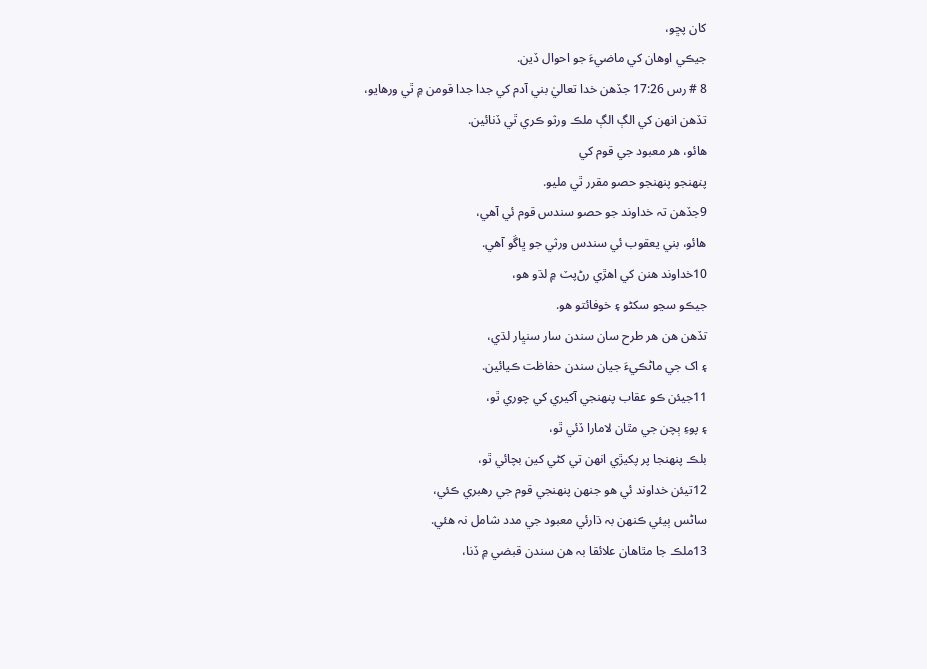کان پڇو،
جيڪي اوهان کي ماضيءَ جو احوال ڏين.
8 # رس 17:26 جڏهن خدا تعاليٰ بني آدم کي جدا جدا قومن ۾ ٿي ورهايو،
تڏهن انهن کي الڳ الڳ ملڪ ورثو ڪري ٿي ڏنائين.
هائو، هر معبود جي قوم کي
پنهنجو پنهنجو حصو مقرر ٿي مليو.
9جڏهن تہ خداوند جو حصو سندس قوم ئي آهي،
هائو، بني يعقوب ئي سندس ورثي جو ڀاڱو آهي.
10خداوند هنن کي اهڙي رڻ‌پٽ ۾ لڌو هو،
جيڪو سڃو سکڻو ۽ خوفائتو هو.
تڏهن هن هر طرح سان سندن سار سنڀار لڌي،
۽ اک جي ماڻڪيءَ جيان سندن حفاظت ڪيائين.
11جيئن ڪو عقاب پنهنجي آکيري کي چوري ٿو،
۽ پوءِ ٻچن جي مٿان لامارا ڏئي ٿو،
بلڪ پنهنجا پر پکيڙي انهن تي کڻي کين بچائي ٿو،
12تيئن خداوند ئي هو جنهن پنهنجي قوم جي رهبري ڪئي،
ساڻس ٻيئي ڪنهن بہ ڌارئي معبود جي مدد شامل نہ هئي.
13ملڪ جا مٿاهان علائقا بہ هن سندن قبضي ۾ ڏنا،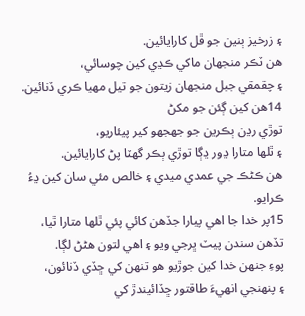۽ زرخيز ٻنين جو ڦل کارايائين.
هن ٽڪر منجھان ماکي ڪڍي کين چوسائي،
۽ چقمقي جبل منجھان زيتون جو تيل مهيا ڪري ڏنائين.
14هن کين ڳئن جو مکڻ
توڙي رڍن ٻڪرين جو جھجھو کير پيئاريو،
۽ ٿلها متارا ڍور ڍڳا توڙي ٻڪر گھٽا پڻ کارايائين.
هن ڪڻڪ جي عمدي ميدي ۽ خالص مئي سان کين ڍءُ ڪرايو.
15پر خدا جا اهي پيارا جڏهن کائي پئي ٿلها متارا ٿيا،
تڏهن سندن پيٽ ڀرجي ويو ۽ اهي لتون هڻڻ لڳا.
پوءِ جنهن خدا کين جوڙيو هو تنهن کي ڇڏي ڏنائون،
۽ پنهنجي انهيءَ طاقتور ڇڏائيندڙ کي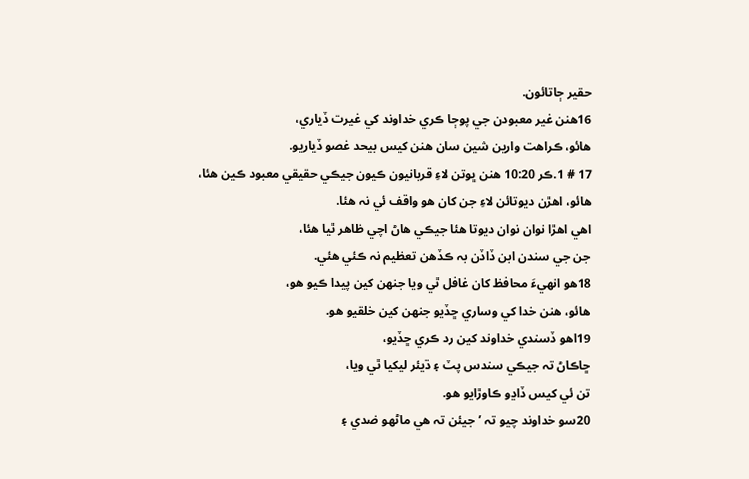حقير ڄاتائون.
16هنن غير معبودن جي پوڄا ڪري خداوند کي غيرت ڏياري،
هائو، ڪراهت وارين شين سان هنن کيس بيحد غصو ڏياريو.
17 # 1.ڪر 10:20 هنن ڀوتن لاءِ قربانيون ڪيون جيڪي حقيقي معبود ڪين هئا،
هائو، اهڙن ديوتائن لاءِ جن کان هو واقف ئي نہ هئا.
اهي اهڙا نوان نوان ديوتا هئا جيڪي هاڻ اچي ظاهر ٿيا هئا،
جن جي سندن ابن ڏاڏن بہ ڪڏهن تعظيم نہ ڪئي هئي.
18هو انهيءَ محافظ کان غافل ٿي ويا جنهن کين پيدا ڪيو هو،
هائو، هنن خدا کي وساري ڇڏيو جنهن کين خلقيو هو.
19اهو ڏسندي خداوند کين رد ڪري ڇڏيو،
ڇاڪاڻ تہ جيڪي سندس پٽ ۽ ڌيئر ليکيا ٿي ويا،
تن ئي کيس ڏاڍو ڪاوڙايو هو.
20سو خداوند چيو تہ ’جيئن تہ هي ماڻهو ضدي ۽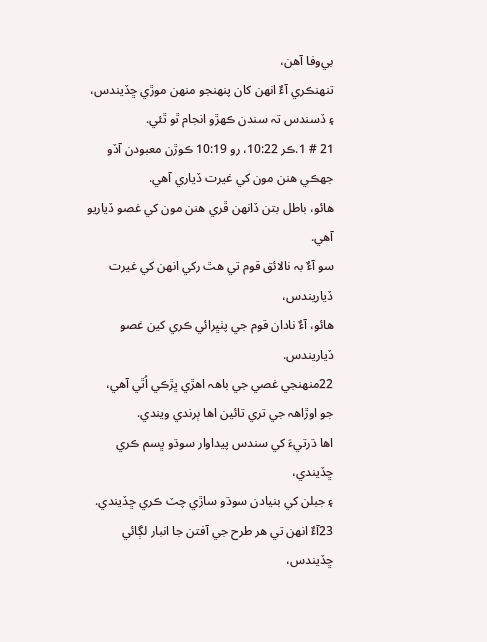بي‌وفا آهن،
تنهنڪري آءٌ انهن کان پنهنجو منهن موڙي ڇڏيندس،
۽ ڏسندس تہ سندن ڪهڙو انجام ٿو ٿئي.
21 # 1.ڪر 10:22، رو 10:19 ڪوڙن معبودن آڏو جھڪي هنن مون کي غيرت ڏياري آهي.
هائو، باطل بتن ڏانهن ڦري هنن مون کي غصو ڏياريو آهي.
سو آءٌ بہ نالائق قوم تي هٿ رکي انهن کي غيرت ڏياريندس،
هائو، آءٌ نادان قوم جي پٺڀرائي ڪري کين غصو ڏياريندس.
22منهنجي غصي جي باهہ اهڙي ڀڙڪي اُٿي آهي،
جو اوڙاهہ جي تري تائين اها ٻرندي ويندي.
اها ڌرتيءَ کي سندس پيداوار سوڌو ڀسم ڪري ڇڏيندي،
۽ جبلن کي بنيادن سوڌو ساڙي چٽ ڪري ڇڏيندي.
23آءٌ انهن تي هر طرح جي آفتن جا انبار لڳائي ڇڏيندس،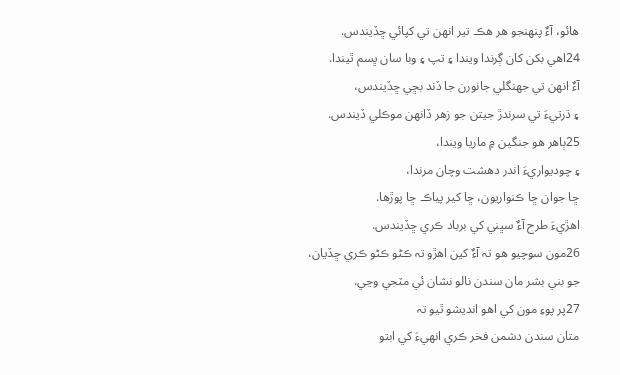هائو، آءٌ پنهنجو هر هڪ تير انهن تي کپائي ڇڏيندس.
24اهي بکن کان ڳرندا ويندا ۽ تپ ۽ وبا سان ڀسم ٿيندا.
آءٌ انهن تي جھنگلي جانورن جا ڏند بڇي ڇڏيندس،
۽ ڌرتيءَ تي سرندڙ جيتن جو زهر ڏانهن موڪلي ڏيندس.
25ٻاهر هو جنگين ۾ ماريا ويندا،
۽ چوديواريءَ اندر دهشت وچان مرندا،
ڇا جوان ڇا ڪنواريون، ڇا کير پياڪ ڇا پوڙها.
اهڙيءَ طرح آءٌ سڀني کي برباد ڪري ڇڏيندس.
26مون سوچيو هو تہ آءٌ کين اهڙو تہ ڪڻو ڪڻو ڪري ڇڏيان،
جو بني بشر مان سندن نالو نشان ئي مٽجي وڃي.
27پر پوءِ مون کي اهو انديشو ٿيو تہ
متان سندن دشمن فخر ڪري انهيءَ کي ابتو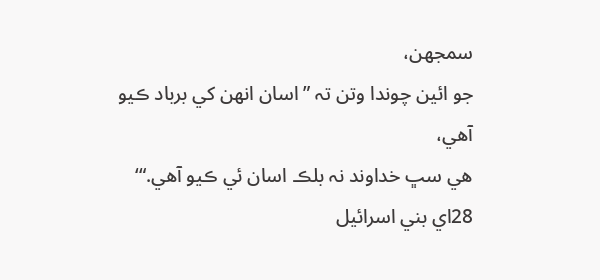سمجھن،
جو ائين چوندا وتن تہ ”اسان انهن کي برباد ڪيو آهي،
هي سڀ خداوند نہ بلڪ اسان ئي ڪيو آهي.“‘
28اي بني اسرائيل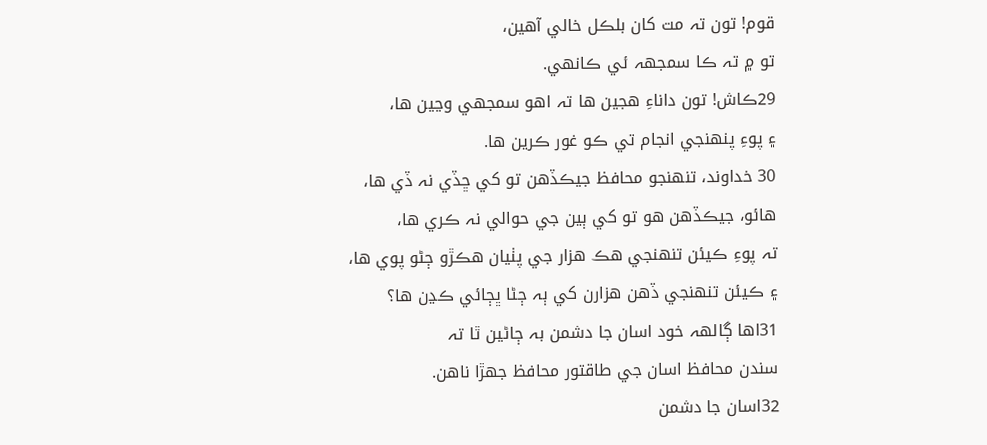قوم! تون تہ مت کان بلڪل خالي آهين،
تو ۾ تہ ڪا سمجھہ ئي ڪانهي.
29ڪاش! تون داناءِ هجين ها تہ اهو سمجھي وڃين ها،
۽ پوءِ پنهنجي انجام تي ڪو غور ڪرين ها.
30 خداوند، تنهنجو محافظ جيڪڏهن تو کي ڇڏي نہ ڏي ها،
هائو، جيڪڏهن هو تو کي ٻين جي حوالي نہ ڪري ها،
تہ پوءِ ڪيئن تنهنجي هڪ هزار جي پٺيان هڪڙو ڄڻو پوي ها،
۽ ڪيئن تنهنجي ڏهن هزارن کي ٻہ ڄڻا ڀڄائي ڪڍن ها؟
31اها ڳالهہ خود اسان جا دشمن بہ ڄاڻين ٿا تہ
سندن محافظ اسان جي طاقتور محافظ جهڙا ناهن.
32اسان جا دشمن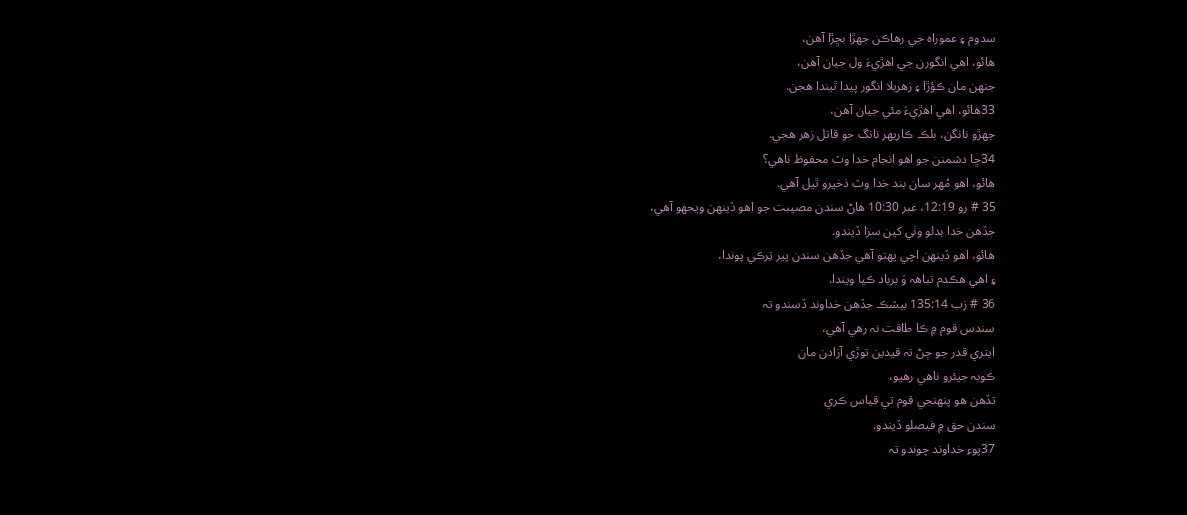سدوم ۽ عموراہ جي رهاڪن جهڙا بڇڙا آهن،
هائو، اهي انگورن جي اهڙيءَ ول جيان آهن،
جنهن مان ڪؤڙا ۽ زهريلا انگور پيدا ٿيندا هجن.
33هائو، اهي اهڙيءَ مئي جيان آهن،
جهڙو نانگن، بلڪ ڪاريهر نانگ جو قاتل زهر هجي.
34ڇا دشمنن جو اهو انجام خدا وٽ محفوظ ناهي؟
هائو، اهو مُهر سان بند خدا وٽ ذخيرو ٿيل آهي.
35 # رو 12:19، عبر 10:30 هاڻ سندن مصيبت جو اهو ڏينهن ويجھو آهي،
جڏهن خدا بدلو وٺي کين سزا ڏيندو.
هائو، اهو ڏينهن اچي پهتو آهي جڏهن سندن پير تِرڪي پوندا،
۽ اهي هڪدم تباهہ وَ برباد ڪيا ويندا.
36 # زب 135:14 بيشڪ جڏهن خداوند ڏسندو تہ
سندس قوم ۾ ڪا طاقت نہ رهي آهي،
ايتري قدر جو ڄڻ تہ قيدين توڙي آزادن مان
ڪوبہ جيئرو ناهي رهيو،
تڏهن هو پنهنجي قوم تي قياس ڪري
سندن حق ۾ فيصلو ڏيندو.
37پوءِ خداوند چوندو تہ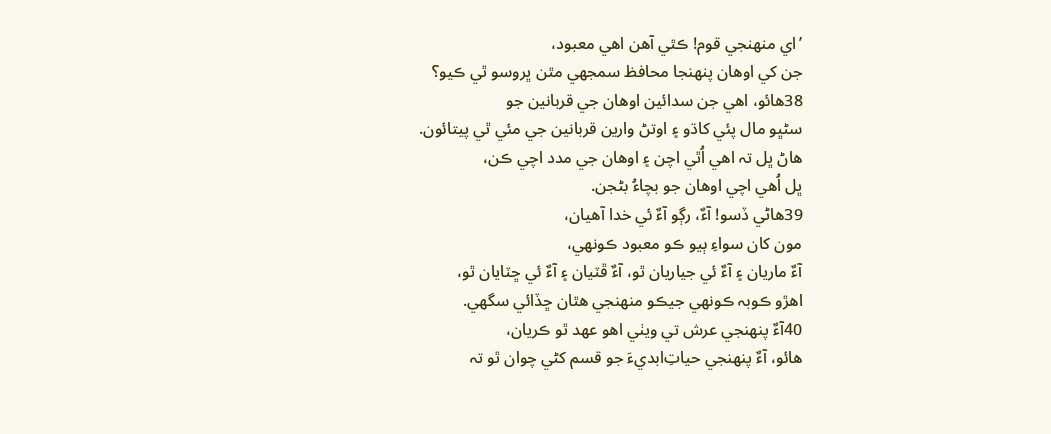’اي منهنجي قوم! ڪٿي آهن اهي معبود،
جن کي اوهان پنهنجا محافظ سمجھي مٿن ڀروسو ٿي ڪيو؟
38هائو، اهي جن سدائين اوهان جي قربانين جو
سڻڀو مال پئي کاڌو ۽ اوتڻ وارين قربانين جي مئي ٿي پيتائون.
هاڻ ڀل تہ اهي اُٿي اچن ۽ اوهان جي مدد اچي ڪن،
ڀل اُهي اچي اوهان جو بچاءُ بڻجن.
39هاڻي ڏسو! آءٌ، رڳو آءٌ ئي خدا آهيان،
مون کان سواءِ ٻيو ڪو معبود ڪونهي،
آءٌ ماريان ۽ آءٌ ئي جياريان ٿو، آءٌ ڦٽيان ۽ آءٌ ئي ڇٽايان ٿو،
اهڙو ڪوبہ ڪونهي جيڪو منهنجي هٿان ڇڏائي سگھي.
40آءٌ پنهنجي عرش تي ويٺي اهو عهد ٿو ڪريان،
هائو، آءٌ پنهنجي حياتِ‌ابديءَ جو قسم کڻي چوان ٿو تہ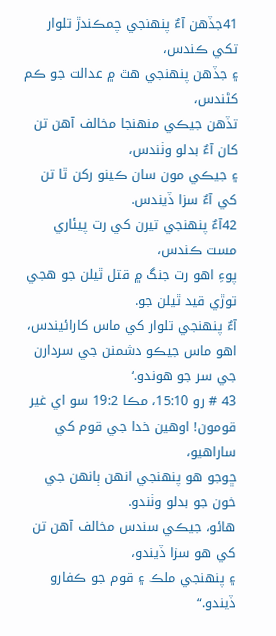41جڏهن آءٌ پنهنجي چمڪندڙ تلوار تکي ڪندس،
۽ جڏهن پنهنجي هٿ ۾ عدالت جو ڪم کڻندس،
تڏهن جيڪي منهنجا مخالف آهن تن کان آءٌ بدلو وٺندس،
۽ جيڪي مون سان ڪينو رکن ٿا تن کي آءٌ سزا ڏيندس.
42آءٌ پنهنجي تيرن کي رت پيئاري مست ڪندس،
پوءِ اهو رت جنگ ۾ قتل ٿيلن جو هجي توڙي قيد ٿيلن جو.
آءٌ پنهنجي تلوار کي ماس کارائيندس،
اهو ماس جيڪو دشمنن جي سردارن جي سر جو هوندو.‘
43 # رو 15:10، مڪا 19:2 سو اي غير قومون! اوهين خدا جي قوم کي ساراهيو،
ڇوجو هو پنهنجي انهن ٻانهن جي خون جو بدلو وٺندو.
هائو، جيڪي سندس مخالف آهن تن کي هو سزا ڏيندو،
۽ پنهنجي ملڪ ۽ قوم جو ڪفارو ڏيندو.“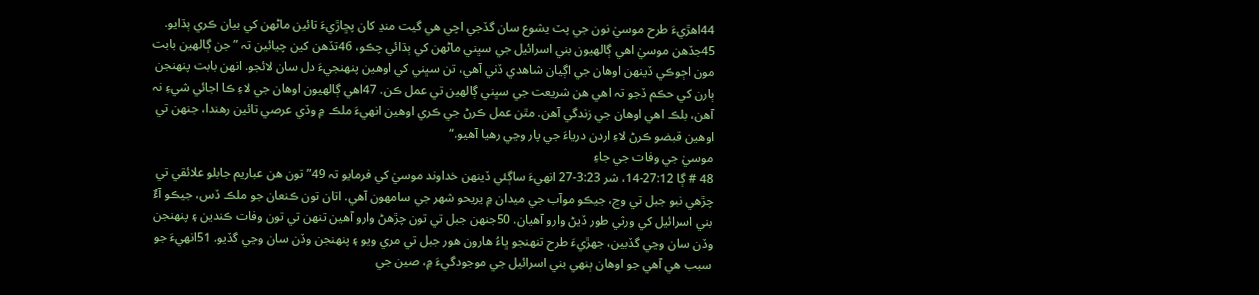44اهڙيءَ طرح موسيٰ نون جي پٽ يشوع سان گڏجي اچي هي گيت منڍ کان پڇاڙيءَ تائين ماڻهن کي بيان ڪري ٻڌايو.
45جڏهن موسيٰ اهي ڳالهيون بني اسرائيل جي سڀني ماڻهن کي ٻڌائي چڪو، 46تڏهن کين چيائين تہ ”جن ڳالهين بابت مون اڄوڪي ڏينهن اوهان جي اڳيان شاهدي ڏني آهي، تن سڀني کي اوهين پنهنجيءَ دل سان لائجو. انهن بابت پنهنجن ٻارن کي حڪم ڏجو تہ اهي هن شريعت جي سڀني ڳالهين تي عمل ڪن. 47اهي ڳالهيون اوهان جي لاءِ ڪا اجائي شيءِ نہ آهن، بلڪ اهي اوهان جي زندگي آهن. مٿن عمل ڪرڻ جي ڪري اوهين انهيءَ ملڪ ۾ وڏي عرصي تائين رهندا، جنهن تي اوهين قبضو ڪرڻ لاءِ اردن درياءَ جي پار وڃي رهيا آهيو.“
موسيٰ جي وفات جي جاءِ
48 # ڳا 27:12-14، شر 3:23-27 انهيءَ ساڳئي ڏينهن خداوند موسيٰ کي فرمايو تہ 49”تون هن عباريم جابلو علائقي تي چڙهي نبو جبل تي وڃ، جيڪو موآب جي ميدان ۾ يريحو شهر جي سامهون آهي. اتان تون ڪنعان جو ملڪ ڏس، جيڪو آءٌ بني اسرائيل کي ورثي طور ڏيڻ وارو آهيان. 50جنهن جبل تي تون چڙهڻ وارو آهين تنهن تي تون وفات ڪندين ۽ پنهنجن وڏن سان وڃي گڏبين، جهڙيءَ طرح تنهنجو ڀاءُ هارون هور جبل تي مري ويو ۽ پنهنجن وڏن سان وڃي گڏيو. 51انهيءَ جو سبب هي آهي جو اوهان ٻنهي بني اسرائيل جي موجودگيءَ ۾، صين جي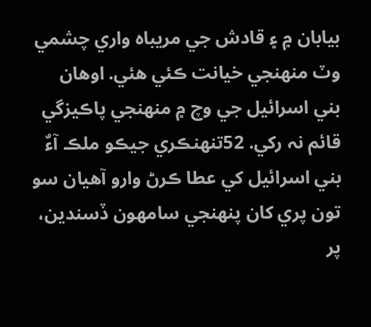بيابان ۾ ۽ قادش جي مريباہ واري چشمي وٽ منهنجي خيانت ڪئي هئي. اوهان بني اسرائيل جي وچ ۾ منهنجي پاڪيزگي قائم نہ رکي. 52تنهنڪري جيڪو ملڪ آءٌ بني اسرائيل کي عطا ڪرڻ وارو آهيان سو تون پري کان پنهنجي سامهون ڏسندين، پر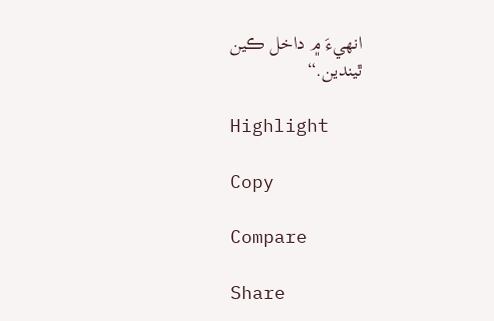انهيءَ ۾ داخل ڪين ٿيندين.“

Highlight

Copy

Compare

Share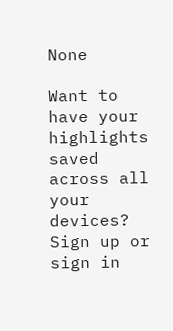None

Want to have your highlights saved across all your devices? Sign up or sign in